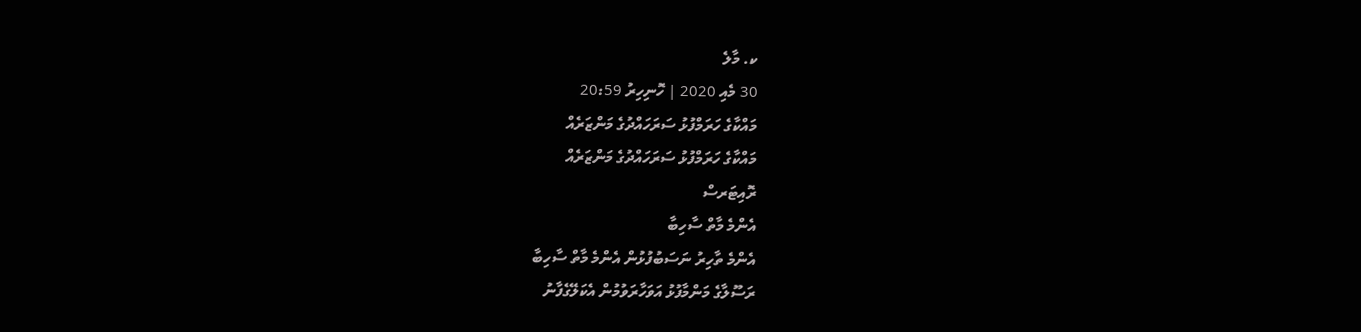ކ. މާލެ
30 މެއި 2020 | ހޮނިހިރު 20:59
މައްކާގެ ހަރަމްފުޅު ސަރަހައްދުގެ މަންޒަރެއް
މައްކާގެ ހަރަމްފުޅު ސަރަހައްދުގެ މަންޒަރެއް
ރޮއިޓަރސް
އެންމެ މާތް ސާހިބާ
އެންމެ ތާހިރު ނަސަބުފުޅުން އެންމެ މާތް ސާހިބާ
ރަސޫލާގެ މަންމާފުޅު އަވަހާރަވުމުން އެކަލޭގެފާނު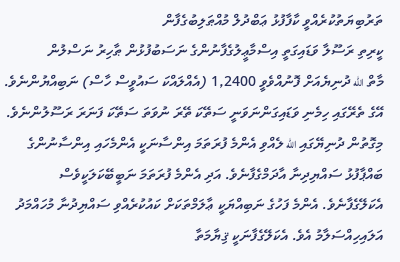ތަރުބިޔަތުކުރެއްވީ ކާފާފުޅު ޢަބްދުލް މުއްޠަލިބުގެފާން
ކީރިތި ރަސޫލާ ވަޑައިގަތީ އިސްމާޢީލުގެފާނުންގެ ނަސަބުފުޅުން ޠާހިރު ނަސްލުން
މާތް الله ދުނިޔެއަށް ފޮނުއްވެވީ 1,2400 (އެއްލައްކަ ސައުވީސް ހާސް) ނަބިއްޔުންނެވެ. އޭގެ ތެރޭގައި ހިމެނި ވަޑައިގަންނަވަނީ ސަތޭކަ ތޭރަ ނުވަތަ ސަތޭކަ ފަނަރަ ރަސޫލުންނެވެ. މިގޮތުން ދުނިޔޭގައި الله ލެއްވި އެންމެ ފުރަތަމަ އިންސާނަކީ އެންމެހައި އިންސާނުންގެ ބައްޕާފުޅު ސައްޔިދިނާ އާދަމްގެފާނެވެ. އަދި އެންމެ ފުރަތަމަ ނަބީބޭކަލަކީވެސް އެކަލޭގެފާނެވެ. އެންމެ ފަހުގެ ނަބިއްޔަކީ ޢާލަމްތަކަށް ކައުކުރެއްވި ސައްޔިދުނާ މުހައްމަދު އަލައިހިއްސަލާމު އެވެ. އެކަލޭގެފާނަކީ ޤިޔާމަތާ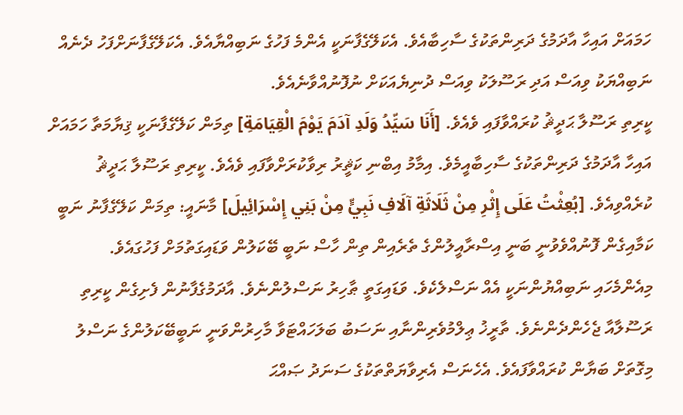ހަމައަށް އައިހާ އާދަމުގެ ދަރިންތަކުގެ ސާހިބާއެވެ. އެކަލޭގެފާނަކީ އެންމެ ފަހުގެ ނަބިއްޔާއެވެ. އެކަލޭގެފާނަށްފަހު ދެނެއް ނަބިއްޔަކު ވިއަސް އަދި ރަސޫލަކު ވިއަސް ދުނިޔެއަކަށް ނުފޮނުއްވާނެއެވެ.
ކީރިތި ރަސޫލާ ޙަދީޘު ކުރައްވާފައި ވެއެވެ. [أَنَا سَيِّدُ وَلَدِ آدَمَ يَوْمَ الْقِيَامَةِ] ތިމަން ކަލޭގެފާނަކީ ޤިޔާމަތާ ހަމައަށް އައިހާ އާދަމުގެ ދަރިންތަކުގެ ސާހިބާއީމެވެ. އިމާމު އިބްނި ކަޘީރު ރިވާކުރަށްވާފައި ވެއެވެ. ކީރިތި ރަސޫލާ ޙަދީޘު ކުރެއްވިއެވެ. [بُعِثْتُ عَلَى إِثْرِ مِنْ ثَلَاثَةِ آلَافِ نَبِيٍّ مِنْ بَنِي إِسْرَائِيلَ] މާނައީ: ތިމަން ކަލޭގެފާނު ނަބީ ކަމާއިގެން ފޮނުއްވެވުނީ ބަނީ އިސްރާއީލުންގެ ތެރެއިން ތިން ހާސް ނަބީ ބޭކަލުން ވަޑައިގަތުމަށް ފަހުގައެވެ.
މިއެންމެހައި ނަބިއްޔުންނަކީ އެއް ނަސްލެކެވެ. ވަޑައިގަތީ ޠާހިރު ނަސްލުންނެވެ. އާދަމުގެފާނުން ފެށިގެން ކީރިތި ރަސޫލާއާ ޖެހެންދެންނެވެ. ތާރީޚު ޢިލްމުވެރިންނާއި ނަސަބު ބަލަހައްޓަވާ މާހިރުންވަނީ ނަބީބޭކަލުންގެ ނަސްލު މިގޮތަށް ބަޔާން ކުރައްވާފައެވެ. އެހެނަސް އެރިވާޔަތްތަކުގެ ސަނަދު ޞައްޙަ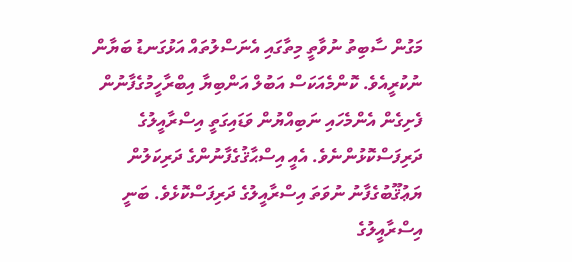މަގުން ސާބިތު ނުވާތީ މިތާގައި އެނަސްލުތައް އަޅުގަނޑު ބަޔާން ނުކުރީއެވެ. ކޮންމެއަކަސް އަބުލް އަންބިޔާ އިބްރާހީމުގެފާނުން ފެށިގެން އެންމެހައި ނަބިއްޔުން ވަޑައިގަތީ އިސްރާއީލުގެ ދަރިފަސްކޮޅުންނެވެ. އެއީ އިސްޙާޤުގެފާނުންގެ ދަރިކަލުން ޔަޢުޤޫބުގެފާނު ނުވަތަ އިސްރާއީލުގެ ދަރިފަސްކޮޅެވެ. ބަނީ އިސްރާއީލުގެ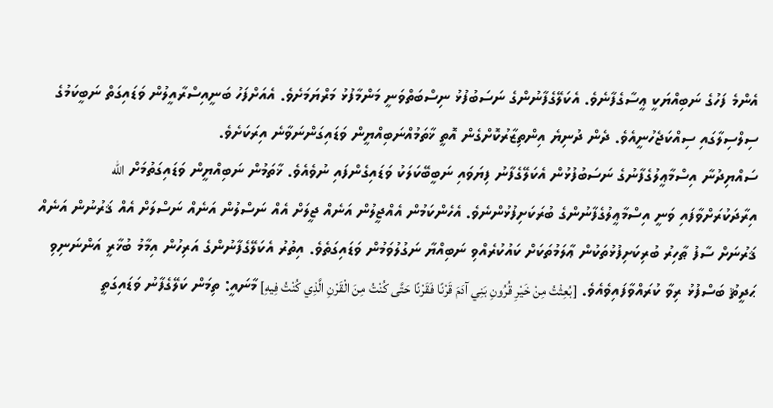އެންމެ ފަހުގެ ނަބިއްޔަކީ ޢީސާގެފާނެވެ. އެކަލޭގެފާނުންގެ ނަސަބުފުޅު ނިސްބަތްވަނީ މަންމާފުޅު މަރްޔަމަށެވެ. އެއަށްފަހު ބަނީއިސްރާއީލުން ވަޑައިގަތް ނަބީކަމުގެ ސިލްސިލާގައި ސިއްކަޖެހުނީއެވެ. ދެން ދުނިޔެ އިންތިޒާރުކޮށްގެން އޮތީ ޚާތަމުއްނަބިއްޔީން ވަޑައިގަންނަވާނެ އިރަކަށެވެ.
ސައްޔިދުނާ އިސްމާޢީލުގެފާނުގެ ނަސަބުފުޅުން އެކަލޭގެފާނު ފިޔަވައި ނަބީބޭކަލަކު ވަޑައިގެންފައި ނުވެއެވެ. ޚާތަމުން ނަބިއްޔީން ވަޑައިގަތުމަށް الله އިރާދަކުރަށްވާފައި ވަނީ އިސްމާޢީލުގެފާނުންގެ ބުރަކަށިފުޅުންނެވެ. އެހެންކަމުން އެއްޖީލުން އަނެއް ޖީލަށް އެއް ނަސްލުން އަނެއް ނަސްލަށް އެއް ޤަރުނުން އަނެއް ޤަރުނަށް ސާފު ޠާހިރު ބުރިކަށިފުޅުތަކުން ޢާލަމުތަކަށް ކައުކުރެއްވި ނަބިއްޔާ ނަގުލުވަމުން ވަޑައިގަތެވެ. އިތުރު އެކަލޭގެފާނުންގެ އަރިހުން އިމާމު ބުޚާރީ އަންނަނިވި ޙަދީޘު ބަސްފުޅު ރިވާ ކުރައްވާފައިވެއެވެ. [بُعِثْتُ مِنْ خَيْرِ قُرُونِ بَنِي آدَمَ قَرْنًا فَقَرْنًا حَتَّى كُنْتُ مِنَ الْقَرْنِ الَّذِي كُنْتُ فِيهِ] މާނައީ: ތިމަން ކަލޭގެފާނު ވަޑައިގަތީ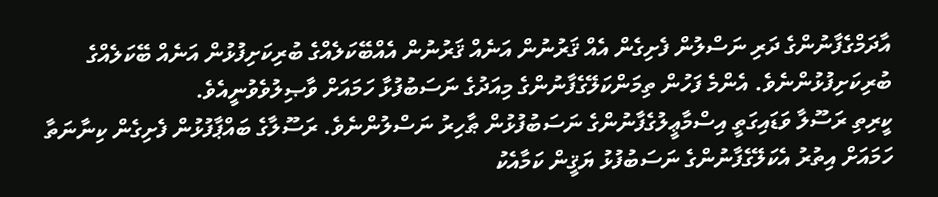އާދަމްގެފާނުންގެ ދަރި ނަސްލުން ފެށިގެން އެއް ޤަރުނުން އަނެއް ޤަރުނުން އެއްބޭކަލެއްގެ ބުރިކަށިފުޅުން އަނެއް ބޭކަލެއްގެ ބުރިކަށިފުޅުންނެވެ. އެންމެ ފަހުން ތިމަންކަލޭގެފާނުންގެ މިއަދުގެ ނަސަބުފުޅާ ހަމައަށް ވާޞިލުވެވުނީއެވެ.
ކީރިތި ރަސޫލާ ވަޑައިގަތީ އިސްމާޢީލުގެފާނުންގެ ނަސަބުފުޅުން ޠާހިރު ނަސްލުންނެވެ. ރަސޫލާގެ ބައްޕާފުޅުން ފެށިގެން ކިނާނަތާ ހަމައަށް އިތުރު އެކަލޭގެފާނުންގެ ނަސަބުފުޅު ޔަޤީން ކަމާއެކު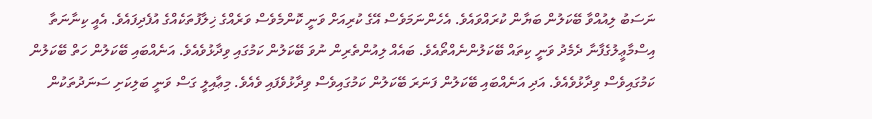ނަސަބު ލިއުއްވާ ބޭކަލުން ބަޔާން ކުރައްވައެވެ. އެހެންނަމަވެސް އޭގެ ކުރިއަށް ވަނީ ކޮންމެވެސް ވަރެއްގެ ޚިލާފުތަކެއްގެ އުފެދިފައެވެ. އެއީ ކިނާނަތާ އިސްމާޢީލުގެފާނާ ދެމެދު ވަނީ ކިތައް ބޭކަލުންނެއްތޯއެވެ. ބައެއް ލިއުންތެރިން ނުވަ ބޭކަލުން ކަމުގައި ވިދާޅުވެއެވެ. އަނެއްބައި ބޭކަލުން ހަތް ބޭކަލުން ކަމުގައިވެސް ވިދާޅުވެއެވެ. އަދި އަނެއްބައި ބޭކަލުން ފަނަރަ ބޭކަލުން ކަމުގައިވެސް ވިދާޅުވެފައި ވެއެވެ. މިޢާއިލީ ގަސް ވަނީ ބަލިކަށި ސަނަދުތަކުން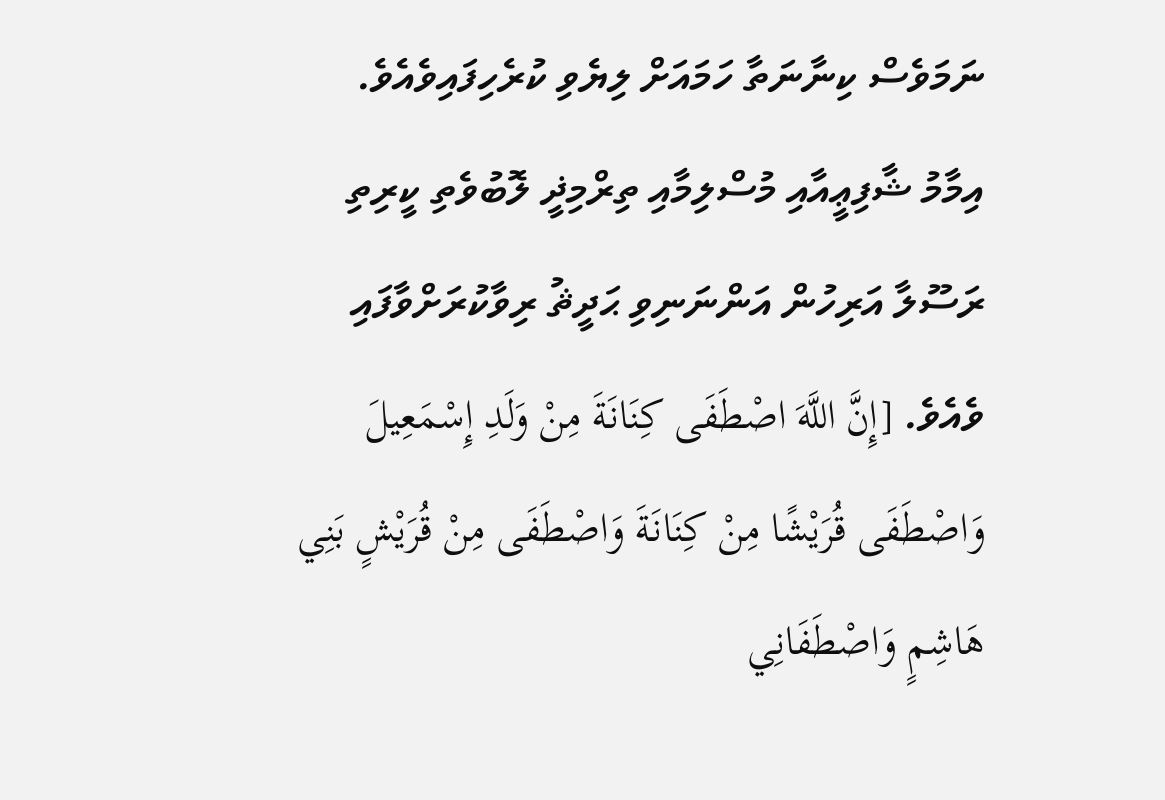ނަމަވެސް ކިނާނަތާ ހަމައަށް ލިޔެވި ކުރެހިފައިވެއެވެ.
އިމާމު ޝާފިޢީއާއި މުސްލިމާއި ތިރްމިޛީ ލޮބުވެތި ކީރިތި ރަސޫލާ އަރިހުން އަންނަނިވި ޙަދީޘު ރިވާކުރަށްވާފައި ވެއެވެ. [إِنَّ اللَّهَ اصْطَفَى كِنَانَةَ مِنْ وَلَدِ إِسْمَعِيلَ وَاصْطَفَى قُرَيْشًا مِنْ كِنَانَةَ وَاصْطَفَى مِنْ قُرَيْشٍ بَنِي هَاشِمٍ وَاصْطَفَانِي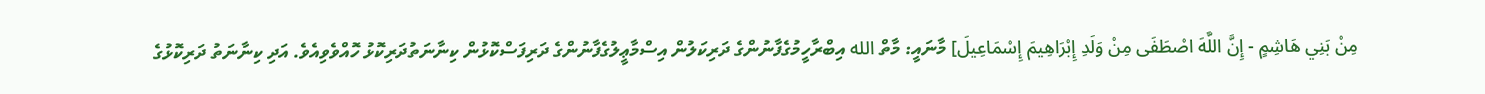مِنْ بَنِي هَاشِمٍ - إِنَّ اللَّهَ اصْطَفَى مِنْ وَلَدِ إِبْرَاهِيمَ إِسْمَاعِيلَ] މާނައީ: މާތް الله އިބްރާހީމުގެފާނުންގެ ދަރިކަލުން އިސްމާޢީލުގެފާނުންގެ ދަރިފަސްކޮޅުން ކިނާނަތުދަރިކޮޅު ހޮއްވެވިއެވެ. އަދި ކިނާނަތު ދަރިކޮޅުގެ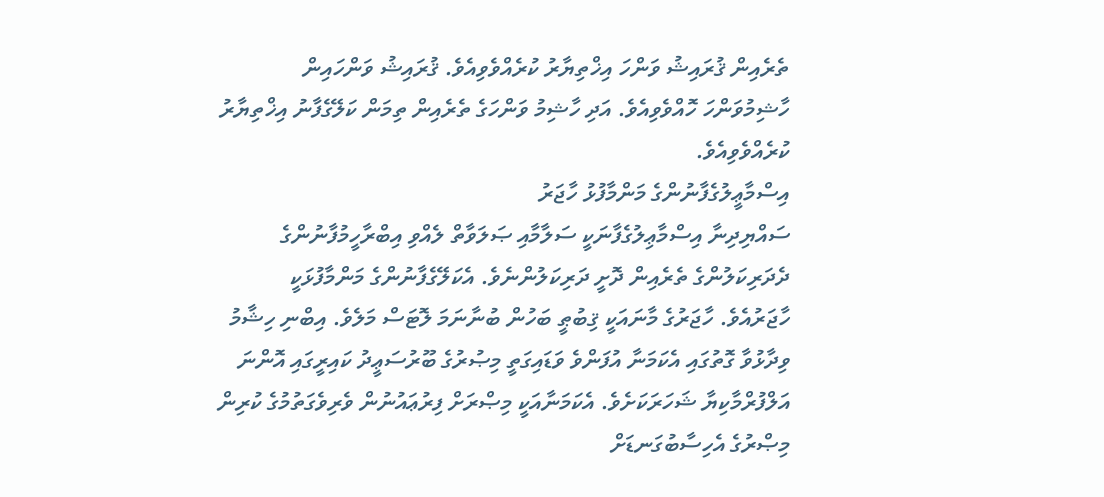ތެރެއިން ޤުރައިޝު ވަންހަ އިޚްތިޔާރު ކުރެއްވެވިއެވެ. ޤުރައިޝު ވަންހައިން ހާޝިމުވަންހަ ހޮއްވެވިއެވެ. އަދި ހާޝިމު ވަންހަގެ ތެރެއިން ތިމަން ކަލޭގެފާނު އިޚްތިޔާރު ކުރެއްވެވިއެވެ.
އިސްމާޢީލުގެފާނުންގެ މަންމާފުޅު ހާޖަރު
ސައްޔިދިނާ އިސްމާޢިލުގެފާނަކީ ސަލާމާއި ޞަލަވާތް ލެއްވި އިބްރާހީމުފާނުންގެ ދެދަރިކަލުންގެ ތެރެއިން ދޮށީ ދަރިކަލުންނެވެ. އެކަލޭގެފާނުންގެ މަންމާފުޅަކީ ހާޖަރުއެވެ. ހާޖަރުގެ މާނައަކީ ޤިބުޠީ ބަހުން ބުނާނަމަ ލޮޓަސް މަލެވެ. އިބްނި ހިޝާމު ވިދާޅުވާ ގޮތުގައި އެކަމަނާ އުފަންވެ ވަޑައިގަތީ މިޞުރުގެ ބޫރުސަޢީދު ކައިރީގައި އޮންނަ އަލްފުރްމާކިޔާ ޝަހަރަކަށެވެ. އެކަމަނާއަކީ މިޞްރަށް ފިރުޢައުނުން ވެރިވެގަތުމުގެ ކުރިން މިޞްރުގެ އެހިސާބުގަނޑަށް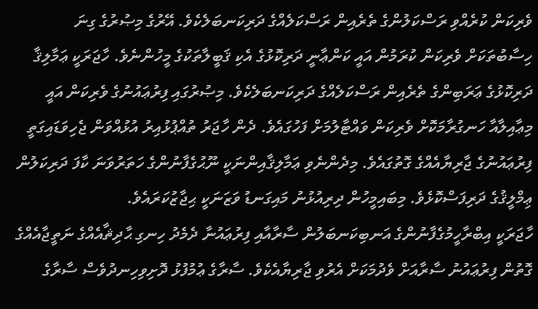ވެރިކަން ކުރެއްވި ރަސްކަލުންގެ ތެރެއިން ރަސްކަލެއްގެ ދަރިކަނބަލެކެވެ. އޭރުގެ މިޞުރުގެ ގިނަ ހިސާބުތަކަށް ވެރިކަން ކުރަމުން އައީ ކަންޢާނީ ދަރިކޮޅުގެ އެކި ޤަބީލާތަކުގެ މީހުންނެވެ. ހާޖަރަކީ ޢަމާލިޤާ ދަރިކޮޅުގެ ޢަރަބިންގެ ތެރެއިން ރަސްކަލެއްގެ ދަރިކަނބަލެކެވެ. މިޞުރުގައި ފިރުޢައުނުގެ ވެރިކަން އައީ މިޢާއިލާއާ ހަނގުރާމަކޮށް ވެރިކަން ވައްޓާލުމަށް ފަހުގައެވެ. ދެން ހާޖަރު ތުއްޕުޅުއިރު އުޅުއްވަން ޖެހިވަޑައިގަތީ ފިރުޢައުނުގެ ޖާރިޔާއެއްގެ ގޮތުގައެވެ. މިދެންނެވި ޢަމާލިޤާއިންނަކީ ނޫޙުގެފާނުންގެ ހަތަރުވަނަ ކާފަ ދަރިކަލުން ޢިމްލީޤުގެ ދަރިފަސްކޮޅެވެ. މިބައިމީހުން ދިރިއުޅުނު މައިގަނޑު ވަޒަނަކީ ޙިޖާޒުކަރައެވެ.
ހާޖަރަކީ އިބްރާހީމުގެފާނުންގެ އަނބިކަނބަލުން ސާރާއާއި ފިރުޢައުނާ ދެމެދު ހިނގި ޙާދިޘާއެއްގެ ނަތީޖާއެއްގެ ގޮތުން ފިރުޢައުނު ސާރާއަށް ވެދުމަކަށް އެރުވި ޖާރިޔާއެކެވެ. ސާރާގެ ޢުމުފުޅު ދޮށިވިހިނދުވެސް ސާރާގެ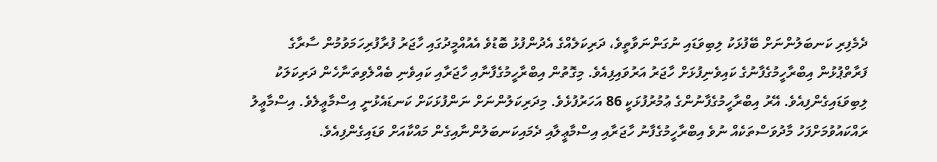ދެމެފިރި ކަނބަލުންނަށް ބޭފުޅަކު ލިބިވަޑައި ނުގަންނަވާތީވެ، ދަރިކަލެއްގެ އެދުންފުޅު ބޮޑުވެ އެއުއްމީދުގައި ހާޖަރު ފުރާފުރިހަމަވުމުން ސާރާގެ ފަރާތްޕުޅުން އިބްރާހީމުގެފާނުގެ ކައިވެނިފުޅަށް ހާޖަރު އަރުވައިފިއެވެ. މިގޮތުން އިބްރާހީމުގެފާނާއި ހާޖަރާއި ކައިވެނި ބެއްލެވިތަނާހެން ދަރިކަލަކު ލިބިވަޑައިގެންފިއެވެ. އޭރު އިބްރާހީމުގެފާނުންގެ ޢުމުރުފުޅަކީ 86 އަހަރުފުޅެވެ. މިދަރިކަލުންނަށް ނަންފުޅަކަށް ކަނޑައެޅުނީ އިސްމާޢީލެވެ. އިސްމާޢީލު ރައްކައުވުމަށްފަހު މާދުވަސްތަކެއް ނުވެ އިބްރާހީމުގެފާނު ހާޖަރާއި އިސްމާޢީލާއި ދެމައިކަނބަލުންނާއިގެން މައްކާއަށް ވަޑައިގެންފިއެވެ.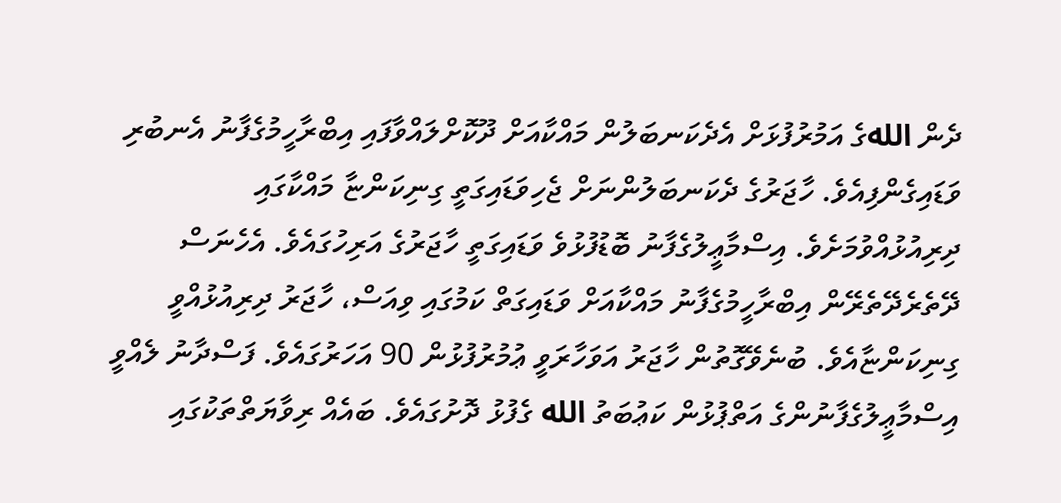ދެން اللهގެ އަމުރުފުޅަށް އެދެކަނބަލުން މައްކާއަށް ދޫކޮށްލައްވާފައި އިބްރާހީމުގެފާނު އެނބުރި ވަޑައިގެންފިއެވެ. ހާޖަރުގެ ދެކަނބަލުންނަށް ޖެހިވަޑައިގަތީ ގިނިކަންޏާ މައްކާގައި ދިރިއުޅުއްވުމަށެވެ. އިސްމާޢީލުގެފާނު ބޮޑުފުޅުވެ ވަޑައިގަތީ ހާޖަރުގެ އަރިހުގައެވެ. އެހެނަސް ދޭތެރެދޭތެރޭން އިބްރާހީމުގެފާނު މައްކާއަށް ވަޑައިގަތް ކަމުގައި ވިއަސް، ހާޖަރު ދިރިއުޅުއްވީ ގިނިކަންޏާއެވެ. ބުނެވޭގޮތުން ހާޖަރު އަވަހާރަވީ ޢުމުރުފުޅުން 90 އަހަރުގައެވެ. ފަސްދާނު ލެއްވީ އިސްމާޢީލުގެފާނުންގެ އަތްޕުޅުން ކަޢުބަތު الله ގެފުޅު ދޮށުގައެވެ. ބައެއް ރިވާޔަތްތަކުގައި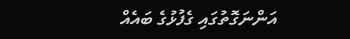އަންނަގޮތުގައި ގެފުޅުގެ ބައެއް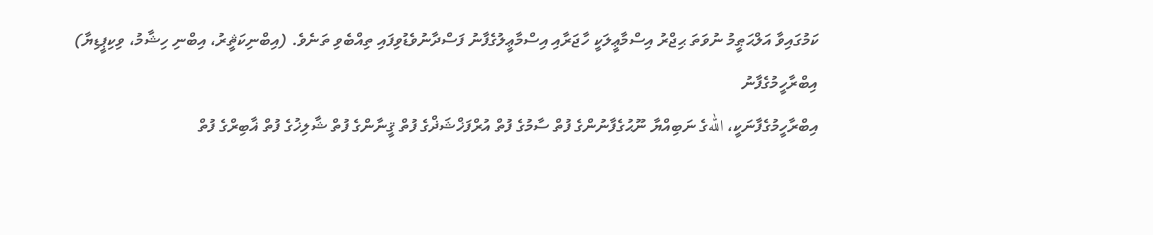ކަމުގައިވާ އަލްޙަޠީމު ނުވަތަ ޙިޖްރު އިސްމާޢީލަކީ ހާޖަރާއި އިސްމާޢީލުގެފާނު ފަސްދާނުވެޑުވިފައި ތިއްބެވި ތަނެވެ. (އިބްނިކަޘީރު، އިބްނި ހިޝާމު، ވިކިޕީޑިޔާ)
އިބްރާހީމުގެފާނު
އިބްރާހީމުގެފާނަކީ، اللهގެ ނަބިއްޔާ ނޫޙުގެފާނުންގެ ފުތް ސާމުގެ ފުތް އުރްފަޚްޝަޛްގެ ފުތް ޤީނާންގެ ފުތް ޝާލިޚުގެ ފުތް ޣާބިރްގެ ފުތް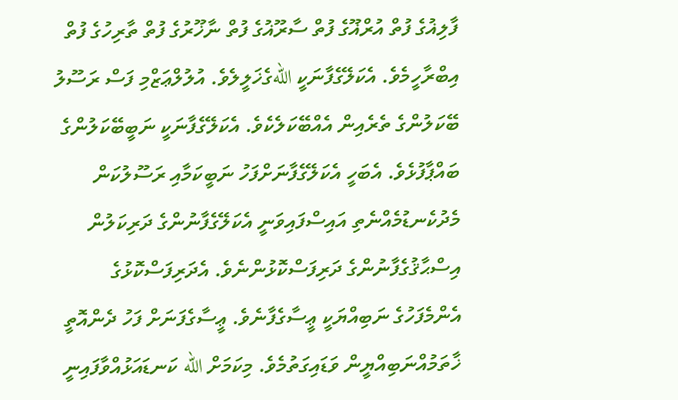ފާލިޣުގެ ފުތް އުރްޣޫގެ ފުތް ސާރޫޣުގެ ފުތް ނާޚޫރުގެ ފުތް ތާރިހުގެ ފުތް އިބްރާހީމެވެ. އެކަލޭގެފާނަކީ اللهގެޚަލީލެވެ. އުލުލްޢަޒްމި ފަސް ރަސޫލު ބޭކަލުންގެ ތެރެއިން އެއްބޭކަލެކެވެ. އެކަލޭގެފާނަކީ ނަބީބޭކަލުންގެ ބައްޕާފުޅެވެ. އެބަހީ އެކަލޭގެފާނަށްފަހު ނަބީކަމާއި ރަސޫލުކަން މެދުކެނޑުމެއްނެތި އައިސްފައިވަނީ އެކަލޭގެފާނުންގެ ދަރިކަލުން އިސްޙާޤުގެފާނުންގެ ދަރިފަސްކޮޅުންނެވެ. އެދަރިފަސްކޮޅުގެ އެންމެފަހުގެ ނަބިއްޔަކީ ޢީސާގެފާނެވެ. ޢީސާގެފަނަށް ފަހު ދެންއޮތީ ޚާތަމުއްނަބިއްޔީން ވަޑައިގަތުމެވެ. މިކަމަށް الله ކަނޑައަޅުއްވާފައިނީ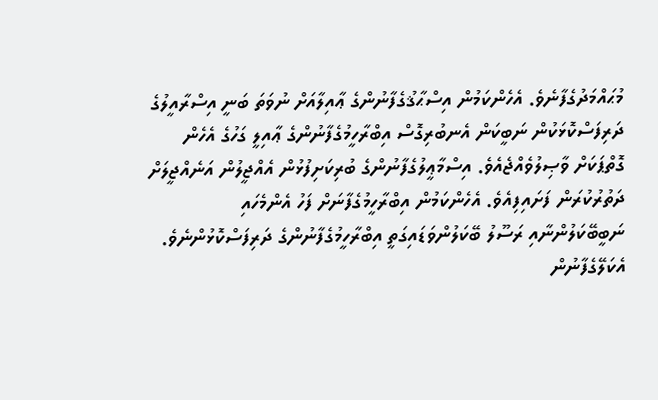މުޙައްމަދުގެފާނެވެ. އެހެންކަމުން އިސްޙާޤުގެފާނުންގެ ޢާއިލާއަށް ނުވަތަ ބަނީ އިސްރާއީލުގެ ދަރިފަސްކޮޅަކުން ނަބީކަން އެނބުރިގޮސް އިބްރާހީމުގެފާނުންގެ ޢާއިލީ ގަހުގެ އެހެން ގޮތްޕަކަށް ވާޞިލުވެއްޖެއެވެ. އިސްމާޢީލުގެފާނުންގެ ބުރިކަށިފުޅުން އެއްޖީލުން އަނެއްޖީލަށް ދަތުރުކުރަން ފަށައިފިއެވެ. އެހެންކަމުން އިބްރާހީމުގެފާނަށް ފަހު އެންމެހައި ނަބީބޭކަލުންނާއި ރަސޫލު ބޭކަލުންވަޑައިގަތީ އިބްރާހީމުގެފާނުންގެ ދަރިފަސްކޮޅުންނެވެ. އެކަލޭގެފާނުން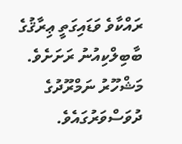ރައްކާވެ ވަޑައިގަތީ ޢިރާޤުގެ ބާބިލްކިއުނު ރަށަށެވެ. މަޝްހޫރު ނަމްރޫދުގެ ދުވަސްވަރުގައެވެ.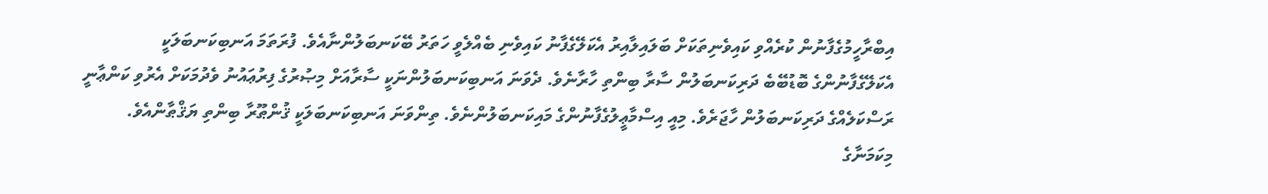އިބްރާހީމުގެފާނުން ކުރެއްވި ކައިވެނިތަކަށް ބަލައިލާއިރު އެކަލޭގެފާނު ކައިވެނި ބެއްލެވީ ހަތަރު ބޭކަނބަލުންނާއެވެ. ފުރަތަމަ އަނބިކަނބަލަކީ އެކަލޭގެފާނުންގެ ބޮޑުބޭބެ ދަރިކަނބަލުން ސާރާ ބިންތި ހާރާނެވެ. ދެވަނަ އަނބިކަނބަލުންނަކީ ސާރާއަށް މިޞުރުގެ ފިރުޢައުނު ވެދުމަކަށް އެރުވި ކަންޢާނީ ރަސްކަލެއްގެ ދަރިކަނބަލުން ހާޖަރެވެ. މިއީ އިސްމާޢީލުގެފާނުންގެ މައިކަނބަލުންނެވެ. ތިންވަނަ އަނބިކަނބަލަކީ ޤުންޠޫރާ ބިންތި ޔަޤްޠާންއެވެ. މިކަމަނާގެ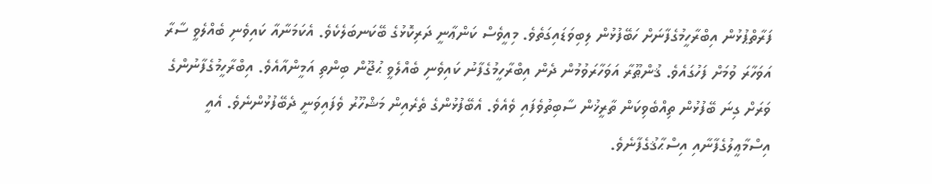ފަރާތްޕުޅުން އިބްރާހީމުގެފާނަށް ހަބޭފުޅުން ލިބިވަޑައިގަތެވެ. މިއީވެސް ކަންޢާނީ ދަރިކޮޅުގެ ބޭކަނބަލެކެވެ. އެކަމަނާއާ ކައިވެނި ބެއްލެވީ ސާރާ އަވަހާރަ ވުމަށް ފަހުގައެވެ. ޤުންޠޫރާ އަވަހާރަވުމުން ދެން އިބްރާހީމުގެފާނު ކައިވެނި ބެއްލެވީ ޙުޖޫން ބިންތި އަމީންއާއެވެ. އިބްރާހީމުގެފާނުންގެ ވަރަށް ގިނަ ބޭފުޅުން ތިއްބެވިކަން ތާރީޚުން ސާބިތުވެފައި ވެއެވެ. އެބޭފުޅުންގެ ތެރެއިން މަޝްހޫރު ވެފައިވަނީ ދެބޭފުޅުންނެވެ. އެއީ އިސްމާޢީލުގެފާނާއި އިސްޙާޤުގެފާނެވެ.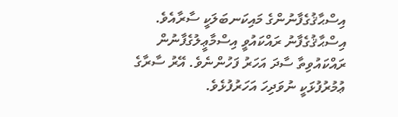އިސްޙާޤުގެފާނުންގެ މައިކަނބަލަކީ ސާރާއެވެ. އިސްޙާޤުގެފާނު ރައްކައުވީ އިސްމާޢީލުގެފާނުން ރައްކައުވިތާ ސާދަ އަހަރު ފަހުންނެވެ. އޭރު ސާރާގެ ޢުމުރުފުޅަކީ ނުވަދިހަ އަހަރުފުޅެވެ.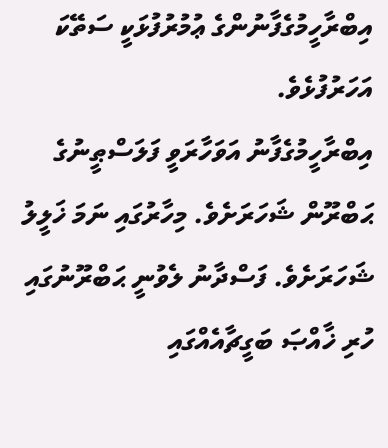އިބްރާހީމުގެފާނުންގެ ޢުމުރުފުޅަކީ ސަތޭކަ އަހަރުފުޅެވެ.
އިބްރާހީމުގެފާނު އަވަހާރަވީ ފަލަސްޠީނުގެ ޙަބްރޫން ޝަހަރަށެވެ. މިހާރުގައި ނަމަ ޚަލީލު ޝަހަރަށެވެ. ފަސްދާނު ލެވުނީ ޙަބްރޫނުގައި ހުރި ޚާއްޞަ ބަގީޗާއެއްގައި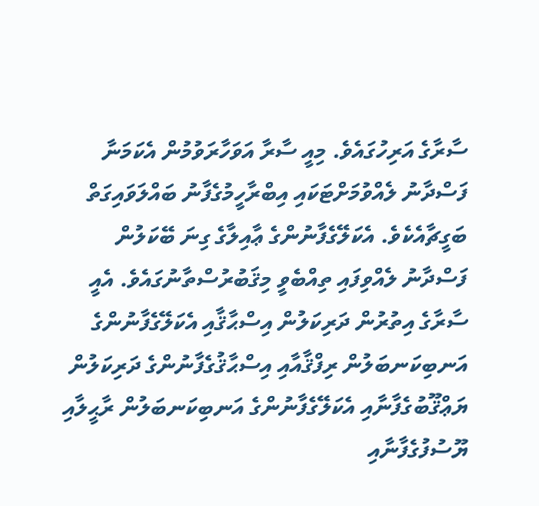ސާރާގެ އަރިހުގައެވެ. މިއީ ސާރާ އަވަހާރަވުމުން އެކަމަނާ ފަސްދާނު ލެއްވުމަށްޓަކައި އިބްރާހީމުގެފާނު ބައްލަވައިގަތް ބަގީޗާއެކެވެ. އެކަލޭގެފާނުންގެ ޢާއިލާގެ ގިނަ ބޭކަލުން ފަސްދާނު ލެއްވިފައި ތިއްބެވީ މިޤަބުރުސްތާނުގައެވެ. އެއީ ސާރާގެ އިތުރުން ދަރިކަލުން އިސްޙާޤާއި އެކަލޭގެފާނުންގެ އަނބިކަނބަލުން ރިފްޤާއާއި އިސްޙާޤުގެފާނުންގެ ދަރިކަލުން ޔަޢްޤޫބުގެފާނާއި އެކަލޭގެފާނުންގެ އަނބިކަނބަލުން ރާޙީލާއި ޔޫސުފުގެފާނާއި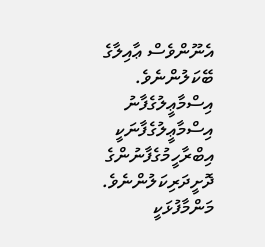އެނޫންވެސް ޢާއިލާގެ ބޭކަލުންނެވެ.
އިސްމާޢީލުގެފާނު
އިސްމާޢީލުގެފާނަކީ އިބްރާހީމުގެފާނުންގެ ދޮށީދަރިކަލުންނެވެ. މަންމާފުޅަކީ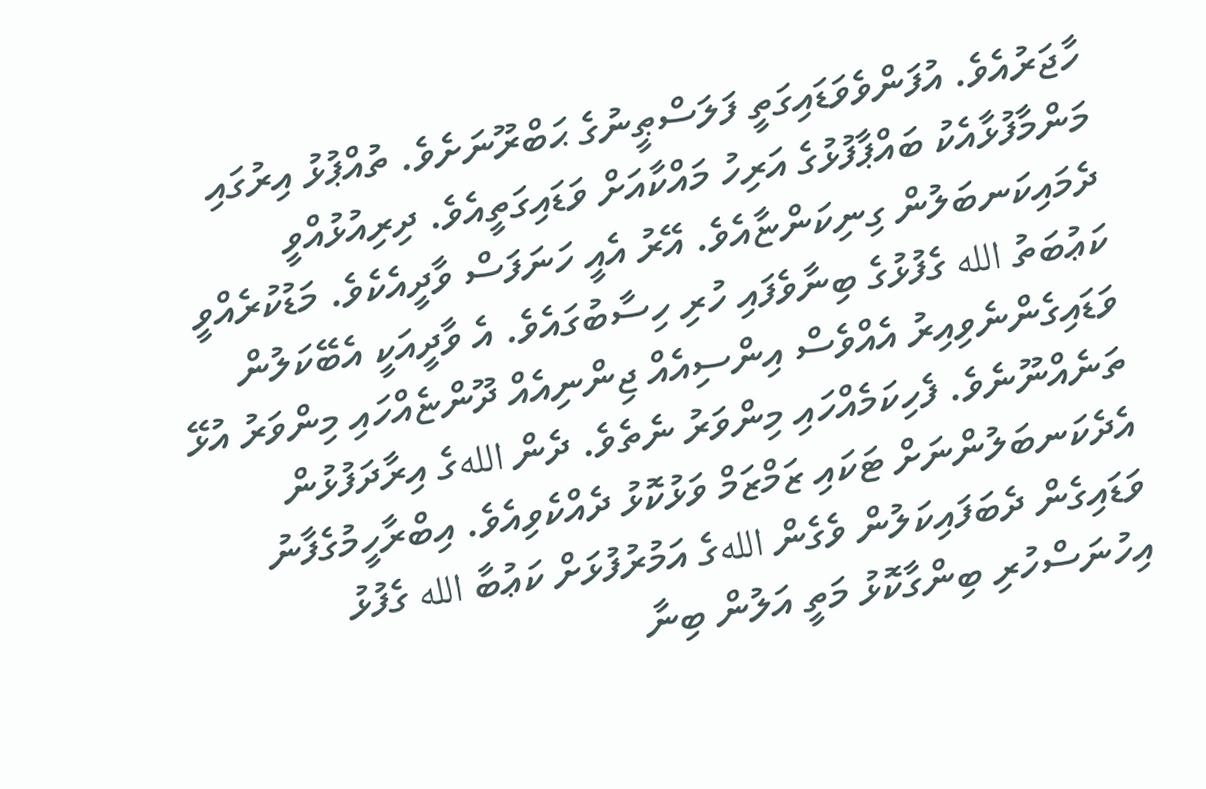ހާޖަރުއެވެ. އުފަންވެވަޑައިގަތީ ފަލަސްޠީނުގެ ޙަބްރޫނަށެވެ. ތުއްޕުޅު އިރުގައި މަންމާފުޅާއެކު ބައްޕާފުޅުގެ އަރިހު މައްކާއަށް ވަޑައިގަތީއެވެ. ދިރިއުޅުއްވީ ދެމައިކަނބަލުން ގިނިކަންޏާއެވެ. އޭރު އެއީ ހަނަފަސް ވާދީއެކެވެ. މަޑުކުރެއްވީ ކަޢުބަތު الله ގެފުޅުގެ ބިނާވެފައި ހުރި ހިސާބުގައެވެ. އެ ވާދީއަކީ އެބޭކަލުން ވަޑައިގެންނެވިއިރު އެއްވެސް އިންސިއެއް ޖިންނިއެއް ދޫންޏެއްހައި މިންވަރު އުޅޭ ތަނެއްނޫނެވެ. ފެހިކަމެއްހައި މިންވަރު ނެތެވެ. ދެން اللهގެ އިރާދަފުޅުން އެދެކަނބަލުންނަށް ޓަކައި ޒަމްޒަމް ވަޅުކޮޅު ދެއްކެވިއެވެ. އިބްރާހީމުގެފާނު ވަޑައިގެން ދެބަފައިކަލުން ވެގެން اللهގެ އަމުރުފުޅަށް ކަޢުބާ الله ގެފުޅު އިހުނަސްހުރި ބިންގާކޮޅު މަތީ އަލުން ބިނާ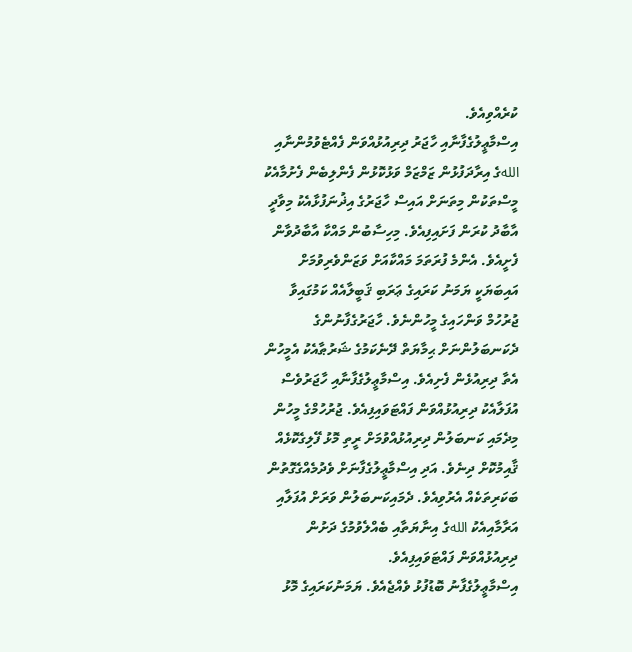ކުރެއްވިއެވެ.
އިސްމާޢީލުގެފާނާއި ހާޖަރު ދިރިއުޅުއްވަން ފެއްޓެވުމުންނާއި اللهގެ އިރާދަފުޅުން ޒަމްޒަމް ވަޅުކޮޅުން ފެންލިބެން ފެށުމާއެކު މީސްތަކުން މިތަނަށް އައިސް ހާޖަރުގެ އިޛުނަފުޅާއެކު މިވާދީ އާބާދު ކުރަން ފަށައިފިއެވެ. މިހިސާބުން މައްކާ އާބާދުވާން ފެށީއެވެ. އެންމެ ފުރަތަމަ މައްކާއަށް ވަޒަންވެރިވުމަށް އައިބަޔަކީ ޔަމަނު ކަރައިގެ ޢަރަބި ޤަބީލާއެއް ކަމުގައިވާ ޖުރުހުމް ވަންހައިގެ މީހުންނެވެ. ހާޖަރުގެފާނުންގެ ދެކަނބަލުންނަށް ޙިމާޔަތް ދޭނެކަމުގެ ޝަރުޠާއެކު އެމީހުން އެތާ ދިރިއުޅެން ފެށިއެވެ. އިސްމާޢީލުގެފާނާއި ހާޖަރުވެސް އުފަލާއެކު ދިރިއުޅުއްވަން ފައްޓަވައިފިއެވެ. ޖުރުހުމްގެ މީހުން މިދެމައި ކަނބަލުން ދިރިއުޅުއްވުމަށް ރީތި މޮޅު ފޭލިގެކޮޅެއް ޤާއިމުކޮށް ދިނެވެ. އަދި އިސްމާޢީލުގެފާނަށް ވެދުމެއްގެގޮތުން ބަކަރިތަކެއް އެރުވިއެވެ. ދެމައިކަނބަލުން ވަރަށް އުފަލާއި އަރާމާއިއެކު اللهގެ އިނާޔަތާއި ބެއްލެވުމުގެ ދަށުން ދިރިއުޅުއްވަން ފައްޓަވައިފިއެވެ.
އިސްމާޢީލުގެފާނު ބޮޑުފުޅު ވެއްޖެއެވެ. ޔަމަނުކަރައިގެ މޮޅު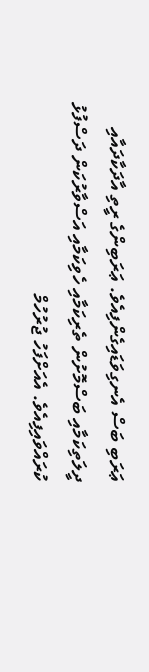ޢަރަބި ބަސް އެނގިވަޑައިގެންފިއެވެ. ޢަރަބިންގެ ރީތި އާދަކާދައާއި ދީލަތިކަމާއި ބަސްމޮށުން ތެރިކަމާއި ހެވިކަމާއި އަސްވާރުކަން ދަސްފުޅު ކުރައްވައިފިއެވެ. އެއަށްފަހު ޖުރުހުމް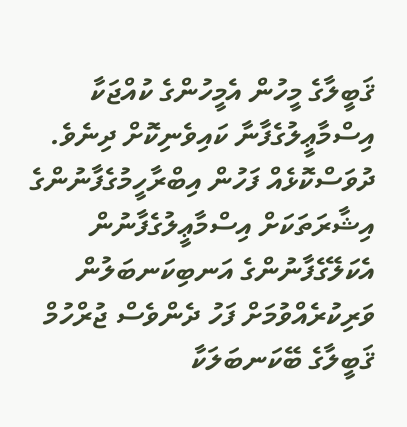ޤަބީލާގެ މީހުން އެމީހުންގެ ކުއްޖަކާ އިސްމާޢީލުގެފާނާ ކައިވެނިކޮށް ދިނެވެ. ދުވަސްކޮޅެއް ފަހުން އިބްރާހީމުގެފާނުންގެ އިޝާރަތަކަށް އިސްމާޢީލުގެފާނުން އެކަލޭގެފާނުންގެ އަނބިކަނބަލުން ވަރިކުރެއްވުމަށް ފަހު ދެންވެސް ޖުރްހުމް ޤަބީލާގެ ބޭކަނބަލަކާ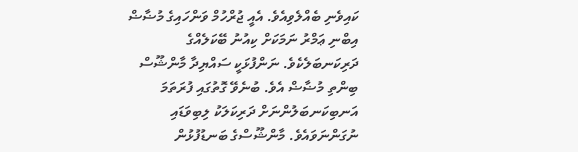ކައިވެނި ބެއްލެވިއެވެ. އެއީ ޖުރްހުމް ވަންހައިގެ މުޟާޟް އިބްނި ޢަމްރު ނަމަކަށް ކިއުނު ބޭކަލެއްގެ ދަރިކަނބަލެކެވެ. ނަންފުޅަކީ ސައްޔިދާ މާންޝޫސް ބިންތި މުޟާޟް އެވެ. ބުނެވޭ ގޮތުގައި ފުރަތަމަ އަނބިކަނބަލުންނަށް ދަރިކަލަކު ލިބިވަޑައި ނުގަންނަވައެވެ. މާންޝޫސްގެ ބަނޑުފުޅުން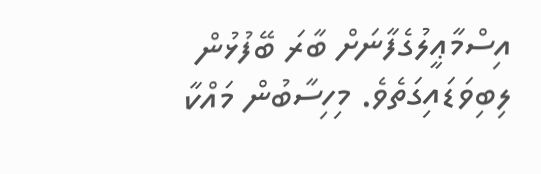އިސްމާޢީލުގެފާނަށް ބާރަ ބޭފުޅުން ލިބިވަޑައިގަތެވެ. މިހިސާބުން މައްކާ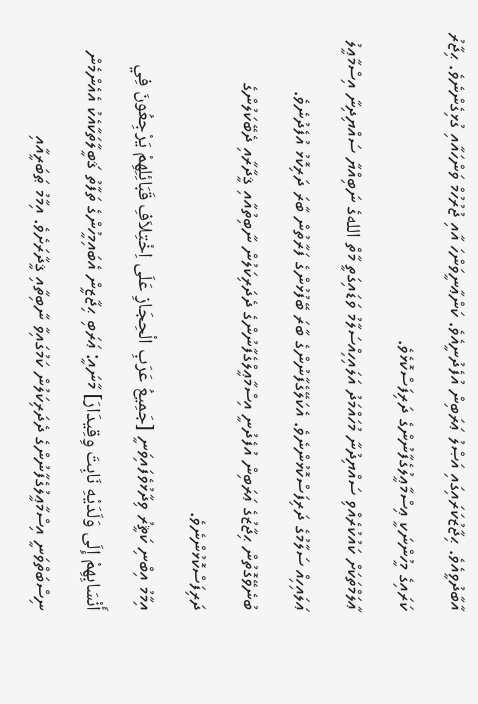އާބާދުވީއެވެ. ޙިޖާޒުކަރައިގައި އަޞްލު ޢަރަބިން އުފެދުނީއެވެ. ކަންޢާނީވަންހަ އާއި ޖުރުހުމް ވަންހައާއި ގުޅިގެންނެވެ. ޙިޖާރު ކަރައިގެ މީހުންނަކީ ޢިސްމާޢީލުގެފާނުންގެ ދަރިފަސްކޮޅެވެ.
ޢާލަމްތަކަށް ކައުކުރެއްވި ސައްޔިދުނާ މުހައްމަދު އަލައިހިއްސަލާމު ވަޑައިގަތީ މާތް اللهގެ ނަބިއްޔާ ސައްޔިދިނާ އިސްމާޢީލު ޢަލައިހިއް ސަލާމުގެ ދަރިފަސްކޮޅުންނެވެ. އެކަލޭގެފާނުންގެ ބާރަ ބޭފުޅުންގެ ފަރާތުން ބާރަ ދަރިކޮޅު އުފެދުނެވެ. ބުނެވޭގޮތުން ޙިޖާޒުގެ ޢަރަބިން އުފެދުނީ އިސްމާޢީލްގެފާނުންގެ ދެދަރިކަލުން ނާބިތުއާއި ޤީދާރާއި ދެބޭކަލުންގެ ދަރިފަސްކޮޅުންނެވެ.
އިމާމު އިބްނި ކަޘީރު ވިދާޅުވެފައިވަނީ [جَمِيعُ عَرَبِ الْحِجَازِ عَلَى اِخْتِلاَفِ قَبَائِلِهِمْ يَرْجِعُونَ فِي أَنْسَابِهِمْ إِلَى وَلَدَيْهِ نَابِتَ وِقِيدَارَ] މާނައީ: ޢަރަބި ޙިޖާޒީން އެބައިމީހުންގެ ތަފާތު ޤަބީލާތަކާއެކު އެއެންމެން ނިސްބަތްވަނީ އިސްމާޢީލުގެފާނުންގެ ދެދަރިކަލުން ކަމުގައިވާ ނާބިތާއި ޤީދާރަށެވެ. އިމާމު ޠަބަރީއާއި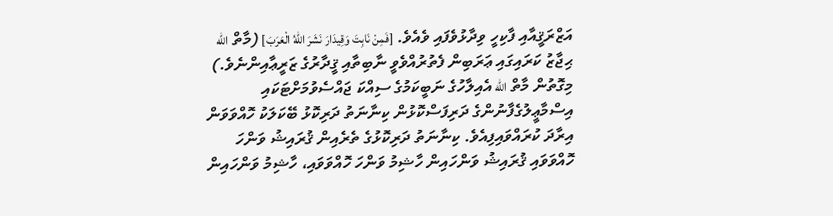އަޒްރަޤީއާއި ފާކިހީ ވިދާޅުވެފައި ވެއެވެ. [فَمِنْ نَابِتَ وَقِيدَارَ نَشَرَ اللهُ الْعَرَبَ] (މާތް الله ޙިޖާޒު ކަރައިގައި ޢަރަބިން ފެތުރުއްވެވީ ނާބިތާއި ޤީދާރުގެ ޒަރީޢާއިންނެވެ.) މިގޮތުން މާތް الله އެއިލާހުގެ ނަބީކަމުގެ ސިއްކަ ޖައްސެވުމަށްޓަކައި އިސްމާޢީލުގެފާނުންގެ ދަރިފަސްކޮޅުން ކިނާނަތު ދަރިކޮޅު ބޭކަލަކު ހޮއްވަވަން އިރާދަ ކުރައްވައިފިއެވެ. ކިނާނަތު ދަރިކޮޅުގެ ތެރެއިން ޤުރައިޝު ވަންހަ ހޮއްވަވައި ޤުރައިޝު ވަންހައިން ހާޝިމު ވަންހަ ހޮއްވަވައި، ހާޝިމު ވަންހައިން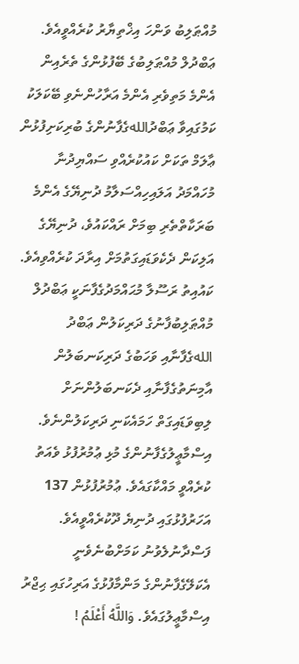މުއްޠަލިބު ވަންހަ އިޚްތިޔާރު ކުރެއްވީއެވެ. ޢަބްދުލް މުއްޠަލިބުގެ ބޭފުޅުންގެ ތެރެއިން އެންމެ މަތިވެރި އެންމެ އަރާހުންނެވި ބޭކަލަކު ކަމުގައިވާ ޢަބްދުاللهގެފާނުންގެ ބުރިކަށިފުޅުން ޢާލަމް ތަކަށް ކައުކުރެއްވި ސައްޔިދުނާ މުހައްމަދު އަލައިހިއްސަލާމު ދުނިޔޭގެ އެންމެ ބަރަކާތްތެރި ބިމަށް ރައްކައުވެ، ދުނިޔޭގެ އަލިކަން ދެކެވަޑައިގަތުމަށް އިރާދަ ކުރެއްވިއެވެ. ކައުއިތު ރަސޫލާ މުޙައްމަދުގެފާނަކީ ޢަބްދުލް މުއްޠަލިބުފާނުގެ ދަރިކަލުން ޢަބްދު اللهގެފާނާއި ވަހަބުގެ ދަރިކަނބަލުން އާމިނަތުގެފާނާއި ދެކަނބަލުންނަށް ލިބިވަޑައިގަތް ހަމައެކަނި ދަރިކަލުންނެވެ.
އިސްމާޢީލުގެފާނުންގެ މުޅި ޢުމުރުފުޅު ވެއަތު ކުރެއްވީ މައްކާގައެވެ. ޢުމުރުފުޅުން 137 އަހަރުފުޅުގައި ދުނިޔެ ދޫކުރެއްވީއެވެ. ފަސްދާނުލެވުނު ކަމަށްބުނެވެނީ އެކަލޭގެފާނުންގެ މަންމާފުޅުގެ އަރިހުގައި ޙިޖްރު އިސްމާޢީލުގައެވެ. وَاللَّهُ أَعْلَمُ !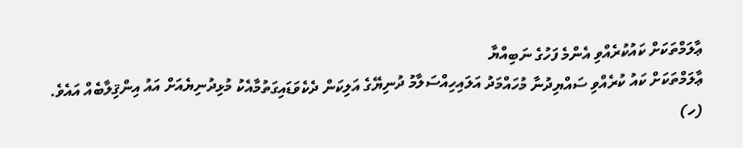ޢާލަމްތަކަށް ކައުކުރެއްވި އެންމެ ފަހުގެ ނަބިއްޔާ
ޢާލަމްތަކަށް ކައު ކުރެއްވި ސައްޔިދުނާ މުހައްމަދު އަލައިހިއްސަލާމު ދުނިޔޭގެ އަލިކަން ދެކެވަޑައިގަތުމާއެކު މުޅިދުނިޔެއަށް އައު އިންޤިލާބެއް އައެވެ.
(ހ)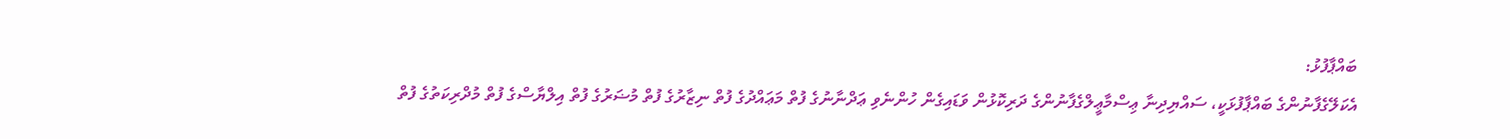ބައްޕާފުޅު:
އެކަލޭގެފާނުންގެ ބައްޕާފުޅަކީ، ސައްޔިދިނާ ޢިސްމާޢީލްގެފާނުންގެ ދަރިކޮޅުން ވަޑައިގެން ހުންނެވި ޢަދްނާނުގެ ފުތް މަޢައްދުގެ ފުތް ނިޒާރުގެ ފުތް މުޟަރުގެ ފުތް އިލްޔާސްގެ ފުތް މުދްރިކަތުގެ ފުތް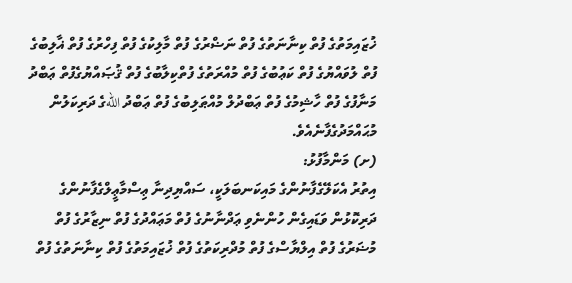ޚުޒައިމަތުގެ ފުތް ކިނާނަތުގެ ފުތް ނަޟްރުގެ ފުތް މާލިކުގެ ފުތް ފިހްރުގެ ފުތް ޣާލިބުގެ ފުތް ލުވައްޔުގެ ފުތް ކަޢުބުގެ ފުތް މުއްރަތުގެ ފުތްކިލާބުގެ ފުތް ޤުޞައްޔުގެފުތް ޢަބްދު މަނާފުގެ ފުތް ހާޝިމުގެ ފުތް ޢަބްދުލް މުއްޠަލިބުގެ ފުތް ޢަބްދު اللهގެ ދަރިކަލުން މުޙައްމަދުގެފާނެއެވެ.
(ށ) މަންމާފުޅު:
އިތުރު އެކަލޭގެފާނުންގެ މައިކަނބަލަކީ، ސައްޔިދިނާ ޢިސްމާޢީލްގެފާނުންގެ ދަރިކޮޅުން ވަޑައިގެން ހުންނެވި ޢަދްނާނުގެ ފުތް މަޢައްދުގެ ފުތް ނިޒާރުގެ ފުތް މުޟަރުގެ ފުތް އިލްޔާސްގެ ފުތް މުދްރިކަތުގެ ފުތް ޚުޒައިމަތުގެ ފުތް ކިނާނަތުގެ ފުތް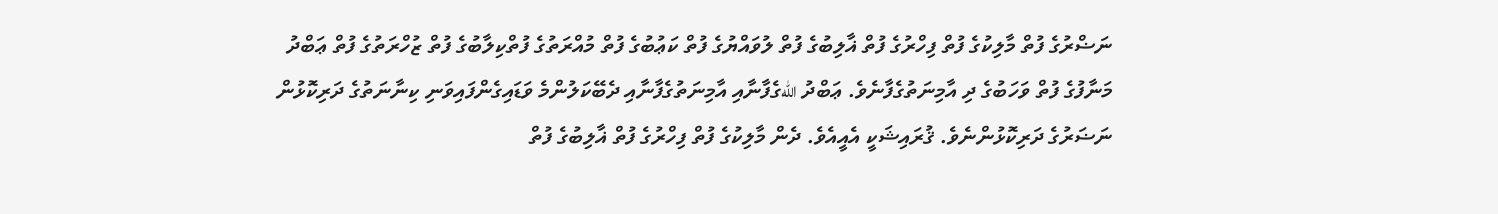ނަޟްރުގެ ފުތް މާލިކުގެ ފުތް ފިހްރުގެ ފުތް ޣާލިބުގެ ފުތް ލުވައްޔުގެ ފުތް ކަޢުބުގެ ފުތް މުއްރަތުގެ ފުތްކިލާބުގެ ފުތް ޒުހްރަތުގެ ފުތް ޢަބްދު މަނާފުގެ ފުތް ވަހަބުގެ ދި އާމިނަތުގެފާނެވެ. ޢަބްދު اللهގެފާނާއި އާމިނަތުގެފާނާއި ދެބޭކަލުންމެ ވަޑައިގެންފައިވަނި ކިނާނަތުގެ ދަރިކޮޅުން ނަޟަރުގެ ދަރިކޮޅުންނެވެ. ޤުރައިޝަކީ އެއީއެވެ. ދެން މާލިކުގެ ފުތް ފިހްރުގެ ފުތް ޣާލިބުގެ ފުތް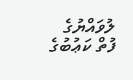ލުވައްޔުގެ ފުތް ކަޢުބުގެ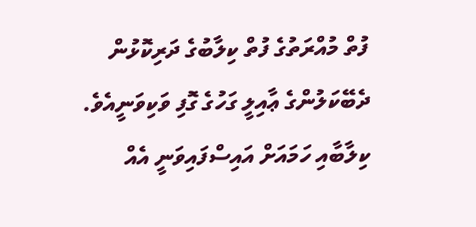ފުތް މުއްރަތުގެ ފުތް ކިލާބުގެ ދަރިކޮޅުން ދެބޭކަލުންގެ ޢާއިލީ ގަހުގެ ގޮފި ވަކިވަނީއެވެ. ކިލާބާއި ހަމައަށް އައިސްފައިވަނީ އެއް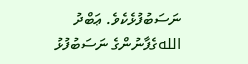ނަސަބުފުޅެކެވެ. ޢަބްދު اللهގެފާނުންގެ ނަސަބުފުޅު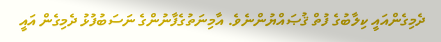ދެމިގެންއައީ ކިލާބުގެ ފުތް ޤުޞައްޔުންނެވެ. އާމިނަތުގެފާނުންގެ ނަސަބުފުޅު ދެމިގެން އައީ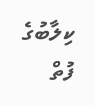ކިލާބުގެ ފުތް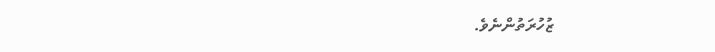ޒުހުރަތުންނެވެ.